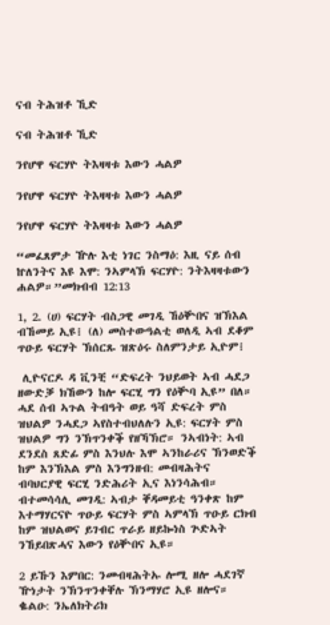ናብ ትሕዝቶ ኺድ

ናብ ትሕዝቶ ኺድ

ንየሆዋ ፍርሃዮ ትእዛዛቱ እውን ሓልዎ

ንየሆዋ ፍርሃዮ ትእዛዛቱ እውን ሓልዎ

ንየሆዋ ፍርሃዮ ትእዛዛቱ እውን ሓልዎ

“መፈጸምታ ዅሉ እቲ ነገር ንስማዕ: እዚ ናይ ሰብ ኵለንትና እዩ እሞ: ንኣምላኽ ፍርሃዮ: ንትእዛዛቱውን ሐልዎ።”መክብብ 12:13

1, 2. (ሀ) ፍርሃት ብስጋዊ መገዲ ኸዕቝበና ዝኽእል ብኸመይ ኢዩ፧ (ለ) መስተውዓልቲ ወለዲ ኣብ ደቆም ጥዑይ ፍርሃት ኽሰርጹ ዝጽዕሩ ስለምንታይ ኢዮም፧

 ሊዮናርዶ ዳ ቪንቺ “ድፍረት ንህይወት ኣብ ሓደጋ ዘውድቓ ክኸውን ከሎ ፍርሂ ግን የዕቝባ ኢዩ” በለ። ሓደ ሰብ ኣጉል ትብዓት ወይ ዓሻ ድፍረት ምስ ዝህልዎ ንሓደጋ ኣየስተብህለሉን ኢዩ: ፍርሃት ምስ ዝህልዎ ግን ንኽጥንቀቕ የዘኻኽሮ። ንኣብነት: ኣብ ደንደስ ጸድፊ ምስ እንህሉ እሞ ኣንከራሪና ኽንወድቕ ከም እንኽእል ምስ እንግንዘብ: መብዛሕትና ብባህርያዊ ፍርሂ ንድሕሪት ኢና እነንሳሕብ። ብተመሳሳሊ መገዲ: ኣብታ ቐዳመይቲ ዓንቀጽ ከም እተማሃርናዮ ጥዑይ ፍርሃት ምስ ኣምላኽ ጥዑይ ርክብ ከም ዝህልወና ይገብር ጥራይ ዘይኰነስ ጕድኣት ንኸይበጽሓና እውን የዕቝበና ኢዩ።

2 ይኹን እምበር: ንመብዛሕትኡ ሎሚ ዘሎ ሓደገኛ ዅነታት ንኽንጥንቀቐሉ ኽንማሃሮ ኢዩ ዘሎና። ቈልዑ: ንኤለክትሪክ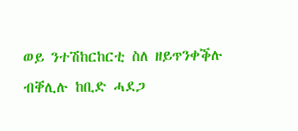ወይ ንተሽከርከርቲ ስለ ዘይጥንቀቕሉ ብቐሊሉ ከቢድ ሓደጋ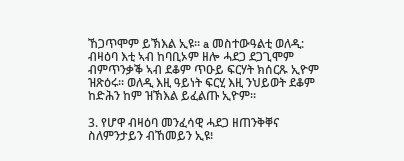ኸጋጥሞም ይኽእል ኢዩ። a መስተውዓልቲ ወለዲ: ብዛዕባ እቲ ኣብ ከባቢኦም ዘሎ ሓደጋ ደጋጊሞም ብምጥንቃቕ ኣብ ደቆም ጥዑይ ፍርሃት ክሰርጹ ኢዮም ዝጽዕሩ። ወለዲ እዚ ዓይነት ፍርሂ እዚ ንህይወት ደቆም ከድሕን ከም ዝኽእል ይፈልጡ ኢዮም።

3. የሆዋ ብዛዕባ መንፈሳዊ ሓደጋ ዘጠንቅቐና ስለምንታይን ብኸመይን ኢዩ፧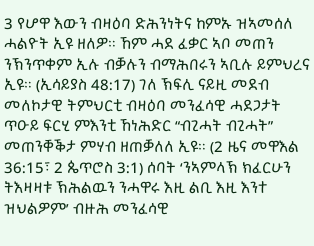3 የሆዋ እውን ብዛዕባ ድሕንነትና ከምኡ ዝኣመሰለ ሓልዮት ኢዩ ዘለዎ። ኸም ሓደ ፈቃር ኣቦ መጠን ንኽንጥቀም ኢሉ ብቓሉን ብማሕበሩን ኣቢሉ ይምህረና ኢዩ። (ኢሳይያስ 48:17) ገለ ኽፍሊ ናይዚ መደብ መለኮታዊ ትምህርቲ ብዛዕባ መንፈሳዊ ሓደጋታት ጥዑይ ፍርሂ ምእንቲ ኸነሕድር “ብጊሓት ብጊሓት” መጠንቐቕታ ምሃብ ዘጠቓለለ ኢዩ። (2 ዜና መዋእል 36:15፣ 2 ጴጥሮስ 3:1) ሰባት ‘ንኣምላኽ ክፈርሁን ትእዛዛቱ ኽሕልዉን ንሓዋሩ እዚ ልቢ እዚ እንተ ዝህልዎም’ ብዙሕ መንፈሳዊ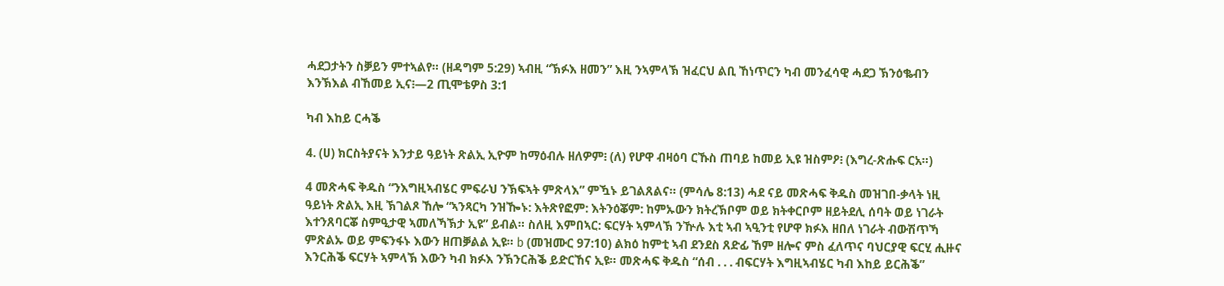ሓደጋታትን ስቓይን ምተኣልየ። (ዘዳግም 5:29) ኣብዚ “ኽፉእ ዘመን” እዚ ንኣምላኽ ዝፈርህ ልቢ ኸነጥርን ካብ መንፈሳዊ ሓደጋ ኽንዕቈብን እንኽእል ብኸመይ ኢና፧—2 ጢሞቴዎስ 3:1

ካብ እከይ ርሓቕ

4. (ሀ) ክርስትያናት እንታይ ዓይነት ጽልኢ ኢዮም ከማዕብሉ ዘለዎም፧ (ለ) የሆዋ ብዛዕባ ርኹስ ጠባይ ከመይ ኢዩ ዝስምዖ፧ (እግረ-ጽሑፍ ርአ።)

4 መጽሓፍ ቅዱስ “ንእግዚኣብሄር ምፍራህ ንኽፍኣት ምጽላእ” ምዃኑ ይገልጸልና። (ምሳሌ 8:13) ሓደ ናይ መጽሓፍ ቅዱስ መዝገበ-ቃላት ነዚ ዓይነት ጽልኢ እዚ ኽገልጾ ኸሎ “ኣንጻርካ ንዝዀኑ: እትጽየፎም: እትንዕቖም: ከምኡውን ክትረኽቦም ወይ ክትቀርቦም ዘይትደሊ ሰባት ወይ ነገራት እተንጸባርቖ ስምዒታዊ ኣመለኻኽታ ኢዩ” ይብል። ስለዚ እምበኣር: ፍርሃት ኣምላኽ ንዅሉ እቲ ኣብ ኣዒንቲ የሆዋ ክፉእ ዘበለ ነገራት ብውሽጥኻ ምጽልኡ ወይ ምፍንፋኑ እውን ዘጠቓልል ኢዩ። b (መዝሙር 97:10) ልክዕ ከምቲ ኣብ ደንደስ ጸድፊ ኸም ዘሎና ምስ ፈለጥና ባህርያዊ ፍርሂ ሒዙና እንርሕቕ ፍርሃት ኣምላኽ እውን ካብ ክፉእ ንኽንርሕቕ ይድርኸና ኢዩ። መጽሓፍ ቅዱስ “ሰብ . . . ብፍርሃት እግዚኣብሄር ካብ እከይ ይርሕቕ”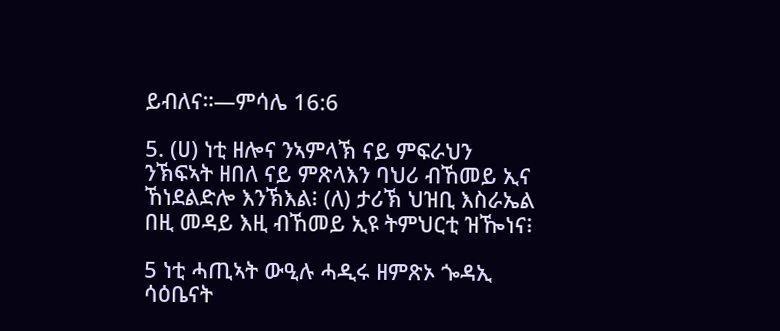ይብለና።—ምሳሌ 16:6

5. (ሀ) ነቲ ዘሎና ንኣምላኽ ናይ ምፍራህን ንኽፍኣት ዘበለ ናይ ምጽላእን ባህሪ ብኸመይ ኢና ኸነደልድሎ እንኽእል፧ (ለ) ታሪኽ ህዝቢ እስራኤል በዚ መዳይ እዚ ብኸመይ ኢዩ ትምህርቲ ዝዀነና፧

5 ነቲ ሓጢኣት ውዒሉ ሓዲሩ ዘምጽኦ ጐዳኢ ሳዕቤናት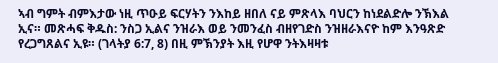ኣብ ግምት ብምእታው ነዚ ጥዑይ ፍርሃትን ንእከይ ዘበለ ናይ ምጽላእ ባህርን ከነደልድሎ ንኽእል ኢና። መጽሓፍ ቅዱስ: ንስጋ ኢልና ንዝራእ ወይ ንመንፈስ ብዘየገድስ ንዝዘራእናዮ ከም እንዓጽድ የረጋግጸልና ኢዩ። (ገላትያ 6:7, 8) በዚ ምኽንያት እዚ የሆዋ ንትእዛዛቱ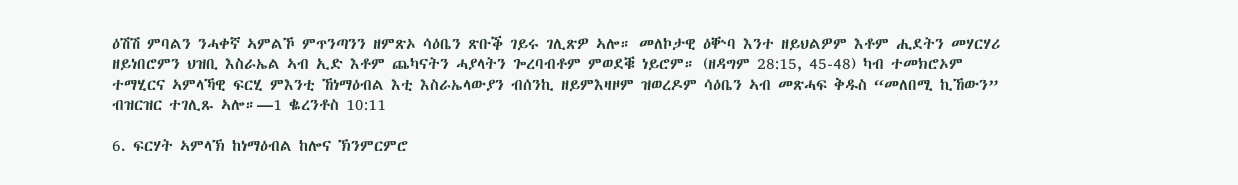ዕሽሽ ምባልን ንሓቀኛ ኣምልኾ ምጥንጣንን ዘምጽኦ ሳዕቤን ጽቡቕ ገይሩ ገሊጽዎ ኣሎ። መለኮታዊ ዕቝባ እንተ ዘይህልዎም እቶም ሒደትን መሃርሃሪ ዘይነበሮምን ህዝቢ እስራኤል ኣብ ኢድ እቶም ጨካናትን ሓያላትን ጐረባብቶም ምወደቑ ነይሮም። (ዘዳግም 28:15, 45-48) ካብ ተመክሮኦም ተማሂርና ኣምላኻዊ ፍርሂ ምእንቲ ኸነማዕብል እቲ እስራኤላውያን ብሰንኪ ዘይምእዛዞም ዝወረዶም ሳዕቤን ኣብ መጽሓፍ ቅዱስ “መለበሚ ኪኸውን” ብዝርዝር ተገሊጹ ኣሎ።—1 ቈረንቶስ 10:11

6. ፍርሃት ኣምላኽ ከነማዕብል ከሎና ኽንምርምሮ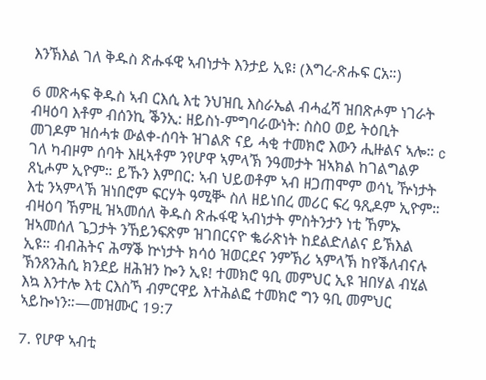እንኽእል ገለ ቅዱስ ጽሑፋዊ ኣብነታት እንታይ ኢዩ፧ (እግረ-ጽሑፍ ርአ።)

6 መጽሓፍ ቅዱስ ኣብ ርእሲ እቲ ንህዝቢ እስራኤል ብሓፈሻ ዝበጽሖም ነገራት ብዛዕባ እቶም ብሰንኪ ቕንኢ: ዘይስነ-ምግባራውነት: ስስዐ ወይ ትዕቢት መገዶም ዝሰሓቱ ውልቀ-ሰባት ዝገልጽ ናይ ሓቂ ተመክሮ እውን ሒዙልና ኣሎ። c ገለ ካብዞም ሰባት እዚኣቶም ንየሆዋ ኣምላኽ ንዓመታት ዝኣክል ከገልግልዎ ጸኒሖም ኢዮም። ይኹን እምበር: ኣብ ህይወቶም ኣብ ዘጋጠሞም ወሳኒ ዅነታት እቲ ንኣምላኽ ዝነበሮም ፍርሃት ዓሚቝ ስለ ዘይነበረ መሪር ፍረ ዓጺዶም ኢዮም። ብዛዕባ ኸምዚ ዝኣመሰለ ቅዱስ ጽሑፋዊ ኣብነታት ምስትንታን ነቲ ኸምኡ ዝኣመሰለ ጌጋታት ንኸይንፍጽም ዝገበርናዮ ቈራጽነት ከደልድለልና ይኽእል ኢዩ። ብብሕትና ሕማቕ ኵነታት ክሳዕ ዝወርደና ንምኽሪ ኣምላኽ ከየቕለብናሉ ኽንጸንሕሲ ክንደይ ዘሕዝን ኰን ኢዩ! ተመክሮ ዓቢ መምህር ኢዩ ዝበሃል ብሂል እኳ እንተሎ እቲ ርእስኻ ብምርዋይ እተሕልፎ ተመክሮ ግን ዓቢ መምህር ኣይኰነን።—መዝሙር 19:7

7. የሆዋ ኣብቲ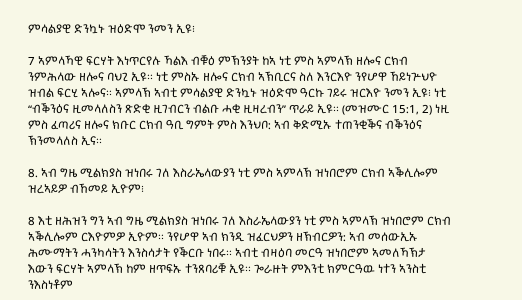ምሳልያዊ ድንኳኑ ዝዕድሞ ንመን ኢዩ፧

7 ኣምላኻዊ ፍርሃት እነጥርየሉ ኻልእ ብቑዕ ምኽንያት ከኣ ነቲ ምስ ኣምላኽ ዘሎና ርክብ ንምሕላው ዘሎና ባህጊ ኢዩ። ነቲ ምስኡ ዘሎና ርክብ ኣኽቢርና ስለ እንርእዮ ንየሆዋ ኸይነጕህዮ ዝብል ፍርሂ ኣሎና። ኣምላኽ ኣብቲ ምሳልያዊ ድንኳኑ ዝዕድሞ ዓርኩ ገይሩ ዝርእዮ ንመን ኢዩ፧ ነቲ “ብቕንዕና ዚመላለስን ጽድቂ ዚገብርን ብልቡ ሓቂ ዚዛረብን” ጥራይ ኢዩ። (መዝሙር 15:1, 2) ነዚ ምስ ፈጣሪና ዘሎና ክቡር ርክብ ዓቢ ግምት ምስ እንህቦ: ኣብ ቅድሚኡ ተጠንቂቕና ብቕንዕና ኽንመላለስ ኢና።

8. ኣብ ግዜ ሚልክያስ ዝነበሩ ገለ እስራኤላውያን ነቲ ምስ ኣምላኽ ዝነበሮም ርክብ ኣቕሊሎም ዝረኣይዎ ብኸመይ ኢዮም፧

8 እቲ ዘሕዝን ግን ኣብ ግዜ ሚልክያስ ዝነበሩ ገለ እስራኤላውያን ነቲ ምስ ኣምላኽ ዝነበሮም ርክብ ኣቕሊሎም ርእዮምዎ ኢዮም። ንየሆዋ ኣብ ክንዲ ዝፈርህዎን ዘኽብርዎን: ኣብ መሰውኢኡ ሕሙማትን ሓንካሳትን እንስሳታት የቕርቡ ነበሩ። ኣብቲ ብዛዕባ መርዓ ዝነበሮም ኣመለኻኽታ እውን ፍርሃት ኣምላኽ ከም ዘጥፍኡ ተንጸባሪቑ ኢዩ። ጐራዙት ምእንቲ ክምርዓዉ ነተን ኣንስቲ ንእስነቶም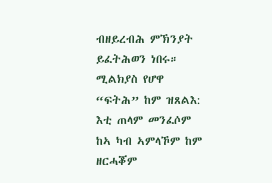ብዘይረብሕ ምኽንያት ይፈትሕወን ነበሩ። ሚልክያስ የሆዋ “ፍትሕ” ከም ዝጸልእ: እቲ ጠላም መንፈሶም ከኣ ካብ ኣምላኾም ከም ዘርሓቖም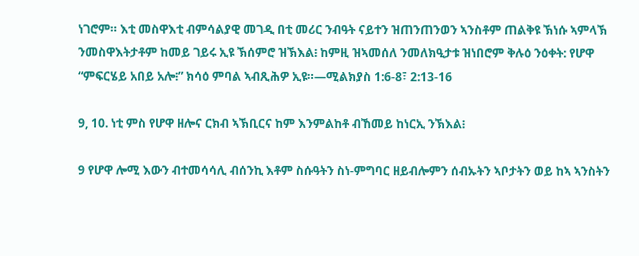ነገሮም። እቲ መስዋእቲ ብምሳልያዊ መገዲ በቲ መሪር ንብዓት ናይተን ዝጠንጠንወን ኣንስቶም ጠልቅዩ ኽነሱ ኣምላኽ ንመስዋእትታቶም ከመይ ገይሩ ኢዩ ኽሰምሮ ዝኽእል፧ ከምዚ ዝኣመሰለ ንመለክዒታቱ ዝነበሮም ቅሉዕ ንዕቀት: የሆዋ “ምፍርሄይ አበይ አሎ፧” ክሳዕ ምባል ኣብጺሕዎ ኢዩ።—ሚልክያስ 1:6-8፣ 2:13-16

9, 10. ነቲ ምስ የሆዋ ዘሎና ርክብ ኣኽቢርና ከም እንምልከቶ ብኸመይ ከነርኢ ንኽእል፧

9 የሆዋ ሎሚ እውን ብተመሳሳሊ ብሰንኪ እቶም ስሱዓትን ስነ-ምግባር ዘይብሎምን ሰብኡትን ኣቦታትን ወይ ከኣ ኣንስትን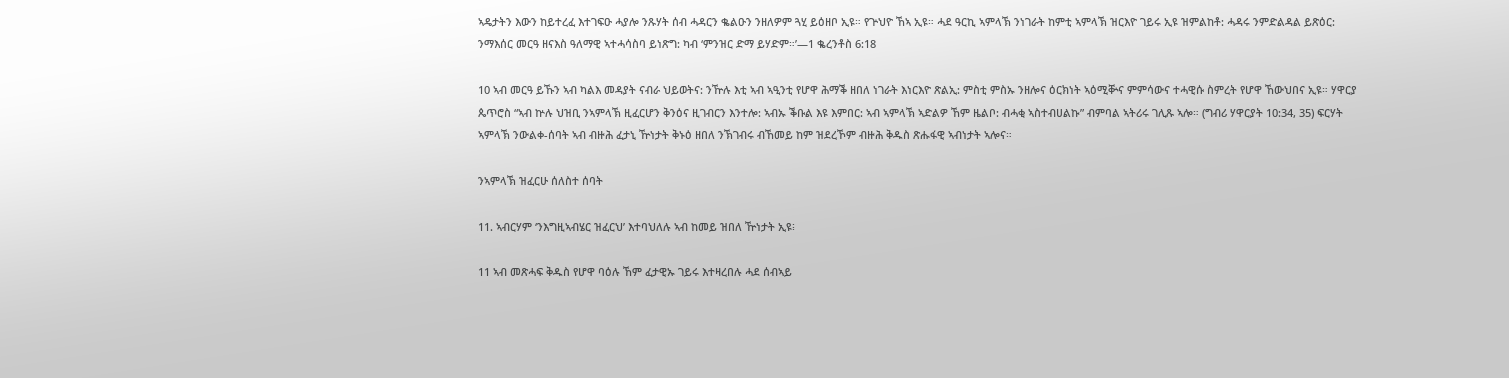ኣዴታትን እውን ከይተረፈ እተገፍዑ ሓያሎ ንጹሃት ሰብ ሓዳርን ቈልዑን ንዘለዎም ጓሂ ይዕዘቦ ኢዩ። የጕህዮ ኸኣ ኢዩ። ሓደ ዓርኪ ኣምላኽ ንነገራት ከምቲ ኣምላኽ ዝርእዮ ገይሩ ኢዩ ዝምልከቶ: ሓዳሩ ንምድልዳል ይጽዕር: ንማእሰር መርዓ ዘናእስ ዓለማዊ ኣተሓሳስባ ይነጽግ: ካብ ‘ምንዝር ድማ ይሃድም።’—1 ቈረንቶስ 6:18

10 ኣብ መርዓ ይኹን ኣብ ካልእ መዳያት ናብራ ህይወትና: ንዅሉ እቲ ኣብ ኣዒንቲ የሆዋ ሕማቕ ዘበለ ነገራት እነርእዮ ጽልኢ: ምስቲ ምስኡ ንዘሎና ዕርክነት ኣዕሚቝና ምምሳውና ተሓዊሱ ስምረት የሆዋ ኸውህበና ኢዩ። ሃዋርያ ጴጥሮስ “ኣብ ኵሉ ህዝቢ ንኣምላኽ ዚፈርሆን ቅንዕና ዚገብርን እንተሎ: ኣብኡ ቕቡል እዩ እምበር: ኣብ ኣምላኽ ኣድልዎ ኸም ዜልቦ: ብሓቂ ኣስተብሀልኩ” ብምባል ኣትሪሩ ገሊጹ ኣሎ። (ግብሪ ሃዋርያት 10:34, 35) ፍርሃት ኣምላኽ ንውልቀ-ሰባት ኣብ ብዙሕ ፈታኒ ዅነታት ቅኑዕ ዘበለ ንኽገብሩ ብኸመይ ከም ዝደረኾም ብዙሕ ቅዱስ ጽሑፋዊ ኣብነታት ኣሎና።

ንኣምላኽ ዝፈርሁ ሰለስተ ሰባት

11. ኣብርሃም ‘ንእግዚኣብሄር ዝፈርህ’ እተባህለሉ ኣብ ከመይ ዝበለ ዅነታት ኢዩ፧

11 ኣብ መጽሓፍ ቅዱስ የሆዋ ባዕሉ ኸም ፈታዊኡ ገይሩ እተዛረበሉ ሓደ ሰብኣይ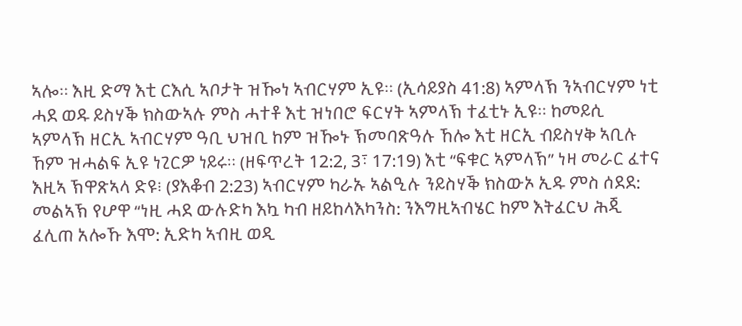ኣሎ። እዚ ድማ እቲ ርእሲ ኣቦታት ዝዀነ ኣብርሃም ኢዩ። (ኢሳይያስ 41:8) ኣምላኽ ንኣብርሃም ነቲ ሓደ ወዱ ይስሃቕ ክስውኣሉ ምስ ሓተቶ እቲ ዝነበሮ ፍርሃት ኣምላኽ ተፈቲኑ ኢዩ። ከመይሲ ኣምላኽ ዘርኢ ኣብርሃም ዓቢ ህዝቢ ከም ዝዀኑ ኽመባጽዓሉ ኸሎ እቲ ዘርኢ ብይስሃቅ ኣቢሉ ኸም ዝሓልፍ ኢዩ ነጊርዎ ነይሩ። (ዘፍጥረት 12:2, 3፣ 17:19) እቲ “ፍቁር ኣምላኽ” ነዛ መራር ፈተና እዚኣ ኽዋጽኣላ ድዩ፧ (ያእቆብ 2:23) ኣብርሃም ካራኡ ኣልዒሉ ንይስሃቕ ክስውኦ ኢዱ ምስ ሰደደ: መልኣኽ የሆዋ “ነዚ ሓደ ውሉድካ እኳ ካብ ዘይከላእካንስ: ንእግዚኣብሄር ከም እትፈርህ ሕጂ ፈሊጠ አሎኹ እሞ: ኢድካ ኣብዚ ወዲ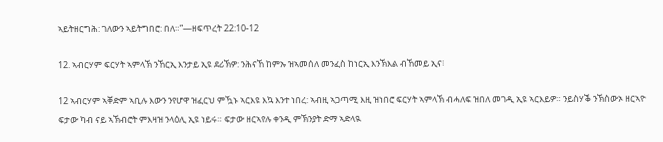ኣይትዘርግሕ: ገለውን ኣይትግበሮ: በለ።”—ዘፍጥረት 22:10-12

12. ኣብርሃም ፍርሃት ኣምላኽ ንኸርኢ እንታይ ኢዩ ደሪኽዎ: ንሕናኸ ከምኡ ዝኣመሰለ መንፈስ ከነርኢ እንኽእል ብኸመይ ኢና፧

12 ኣብርሃም ኣቐድም ኣቢሉ እውን ንየሆዋ ዝፈርህ ምዃኑ ኣርእዩ እኳ እንተ ነበረ: ኣብዚ ኣጋጣሚ እዚ ዝነበሮ ፍርሃት ኣምላኽ ብሓለፍ ዝበለ መገዲ ኢዩ ኣርእይዎ። ንይስሃቕ ንኽስውኦ ዘርኣዮ ፍታው ካብ ናይ ኣኽብሮት ምእዛዝ ንላዕሊ ኢዩ ነይሩ። ፍታው ዘርኣየሉ ቀንዲ ምኽንያት ድማ ኣድላዪ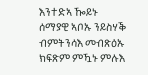እንተድኣ ዀይኑ ሰማያዊ ኣቦኡ ንይስሃቕ ብምትንሳእ መብጽዕኡ ክፍጽም ምዃኑ ምሉእ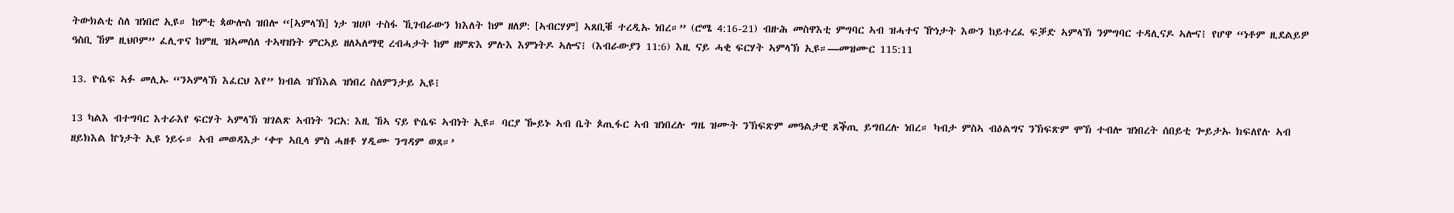ትውክልቲ ስለ ዝነበሮ ኢዩ። ከምቲ ጳውሎስ ዝበሎ “[ኣምላኽ] ነታ ዝሀቦ ተስፋ ኺገብራውን ክእለት ከም ዘለዎ: [ኣብርሃም] ኣጸቢቑ ተረዲኡ ነበረ።” (ሮሜ 4:16-21) ብዙሕ መስዋእቲ ምግባር ኣብ ዝሓተና ዅነታት እውን ከይተረፈ ፍቓድ ኣምላኽ ንምግባር ተዳሊናዶ ኣሎና፧ የሆዋ “ነቶም ዚደልይዎ ዓስቢ ኸም ዚህቦም” ፈሊጥና ከምዚ ዝኣመሰለ ተኣዛዝነት ምርኣይ ዘለኣለማዊ ረብሓታት ከም ዘምጽእ ምሉእ እምነትዶ ኣሎና፧ (እብራውያን 11:6) እዚ ናይ ሓቂ ፍርሃት ኣምላኽ ኢዩ።—መዝሙር 115:11

13. ዮሴፍ ኣፉ መሊኡ “ንኣምላኽ እፈርህ እየ” ክብል ዝኽእል ዝነበረ ስለምንታይ ኢዩ፧

13 ካልእ ብተግባር እተራእየ ፍርሃት ኣምላኽ ዝገልጽ ኣብነት ንርአ: እዚ ኸኣ ናይ ዮሴፍ ኣብነት ኢዩ። ባርያ ዀይኑ ኣብ ቤት ጶጢፋር ኣብ ዝነበረሉ ግዜ ዝሙት ንኽፍጽም መዓልታዊ ጸቕጢ ይግበረሉ ነበረ። ካብታ ምስኣ ብዕልግና ንኽፍጽም ሞኽ ተብሎ ዝነበረት ሰበይቲ ጐይታኡ ክፍለየሉ ኣብ ዘይክእል ኵነታት ኢዩ ነይሩ። ኣብ መወዳእታ ‘ቀጥ ኣቢላ ምስ ሓዘቶ ሃዲሙ ንግዳም ወጸ።’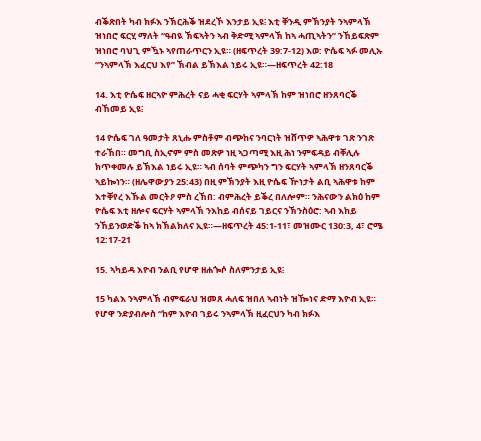ብቕጽበት ካብ ክፉእ ንኽርሕቕ ዝደረኾ እንታይ ኢዩ፧ እቲ ቐንዲ ምኽንያት ንኣምላኽ ዝነበሮ ፍርሂ ማለት “ዓብዪ ኽፍኣትን ኣብ ቅድሚ ኣምላኽ ከኣ ሓጢኣትን” ንኸይፍጽም ዝነበሮ ባህጊ ምዃኑ ኣየጠራጥርን ኢዩ። (ዘፍጥረት 39:7-12) እወ: ዮሴፍ ኣፉ መሊኡ “ንኣምላኽ እፈርህ እየ” ኽብል ይኽእል ነይሩ ኢዩ።—ዘፍጥረት 42:18

14. እቲ ዮሴፍ ዘርኣዮ ምሕረት ናይ ሓቂ ፍርሃት ኣምላኽ ከም ዝነበሮ ዘንጸባርቕ ብኸመይ ኢዩ፧

14 ዮሴፍ ገለ ዓመታት ጸኒሑ ምስቶም ብጭከና ንባርነት ዝሸጥዎ ኣሕዋቱ ገጽ ንገጽ ተራኸበ። መግቢ ስኢኖም ምስ መጽዎ ነዚ ኣጋጣሚ እዚ ሕነ ንምፍዳይ ብቐሊሉ ክጥቀመሉ ይኽእል ነይሩ ኢዩ። ኣብ ሰባት ምጭካን ግን ፍርሃት ኣምላኽ ዘንጸባርቕ ኣይኰነን። (ዘሌዋውያን 25:43) በዚ ምኽንያት እዚ ዮሴፍ ዅነታት ልቢ ኣሕዋቱ ከም እተቐየረ እኹል መርትዖ ምስ ረኸበ: ብምሕረት ይቕረ በለሎም። ንሕናውን ልክዕ ከም ዮሴፍ እቲ ዘሎና ፍርሃት ኣምላኽ ንእከይ ብሰናይ ገይርና ንኽንስዕሮ: ኣብ እከይ ንኸይንወድቕ ከኣ ክኽልክለና ኢዩ።—ዘፍጥረት 45:1-11፣ መዝሙር 130:3, 4፣ ሮሜ 12:17-21

15. ኣካይዳ እዮብ ንልቢ የሆዋ ዘሐጐሶ ስለምንታይ ኢዩ፧

15 ካልእ ንኣምላኽ ብምፍራህ ዝመጸ ሓለፍ ዝበለ ኣብነት ዝዀነና ድማ እዮብ ኢዩ። የሆዋ ንድያብሎስ “ከም እዮብ ገይሩ ንኣምላኽ ዚፈርህን ካብ ክፉእ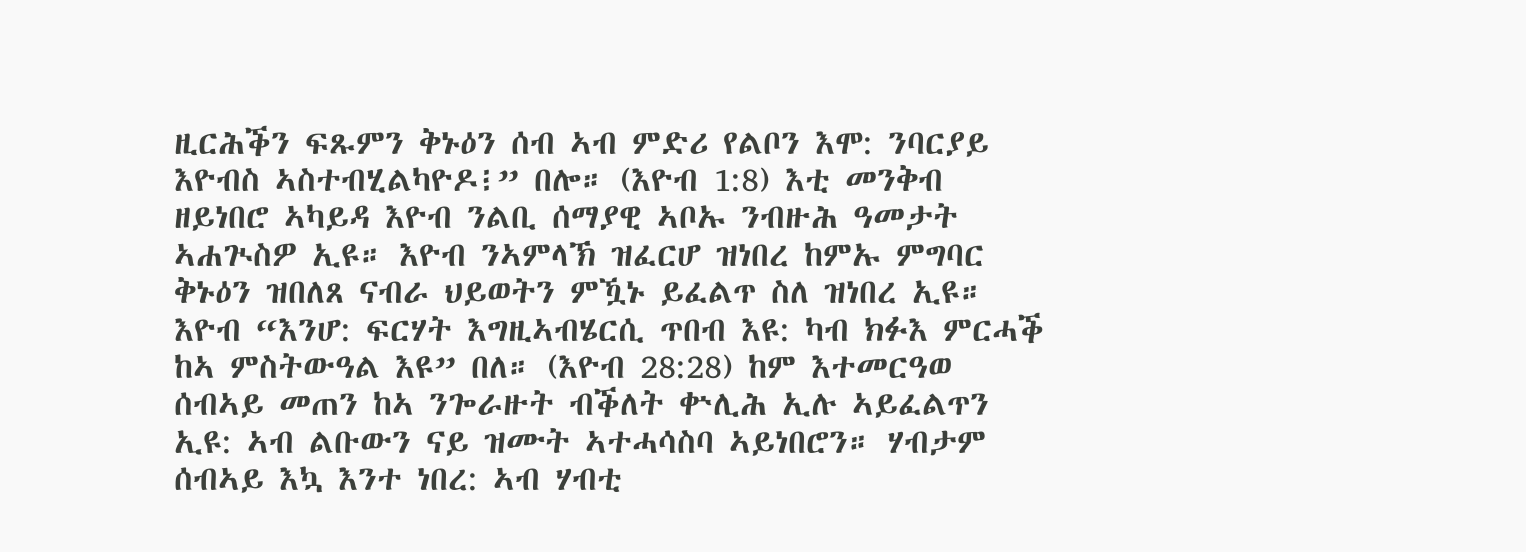ዚርሕቕን ፍጹምን ቅኑዕን ሰብ ኣብ ምድሪ የልቦን እሞ: ንባርያይ እዮብስ ኣስተብሂልካዮዶ፧” በሎ። (እዮብ 1:8) እቲ መንቅብ ዘይነበሮ ኣካይዳ እዮብ ንልቢ ሰማያዊ ኣቦኡ ንብዙሕ ዓመታት ኣሐጒስዎ ኢዩ። እዮብ ንኣምላኽ ዝፈርሆ ዝነበረ ከምኡ ምግባር ቅኑዕን ዝበለጸ ናብራ ህይወትን ምዃኑ ይፈልጥ ስለ ዝነበረ ኢዩ። እዮብ “እንሆ: ፍርሃት እግዚኣብሄርሲ ጥበብ እዩ: ካብ ክፉእ ምርሓቕ ከኣ ምስትውዓል እዩ” በለ። (እዮብ 28:28) ከም እተመርዓወ ሰብኣይ መጠን ከኣ ንጐራዙት ብቕለት ቍሊሕ ኢሉ ኣይፈልጥን ኢዩ: ኣብ ልቡውን ናይ ዝሙት ኣተሓሳስባ ኣይነበሮን። ሃብታም ሰብኣይ እኳ እንተ ነበረ: ኣብ ሃብቲ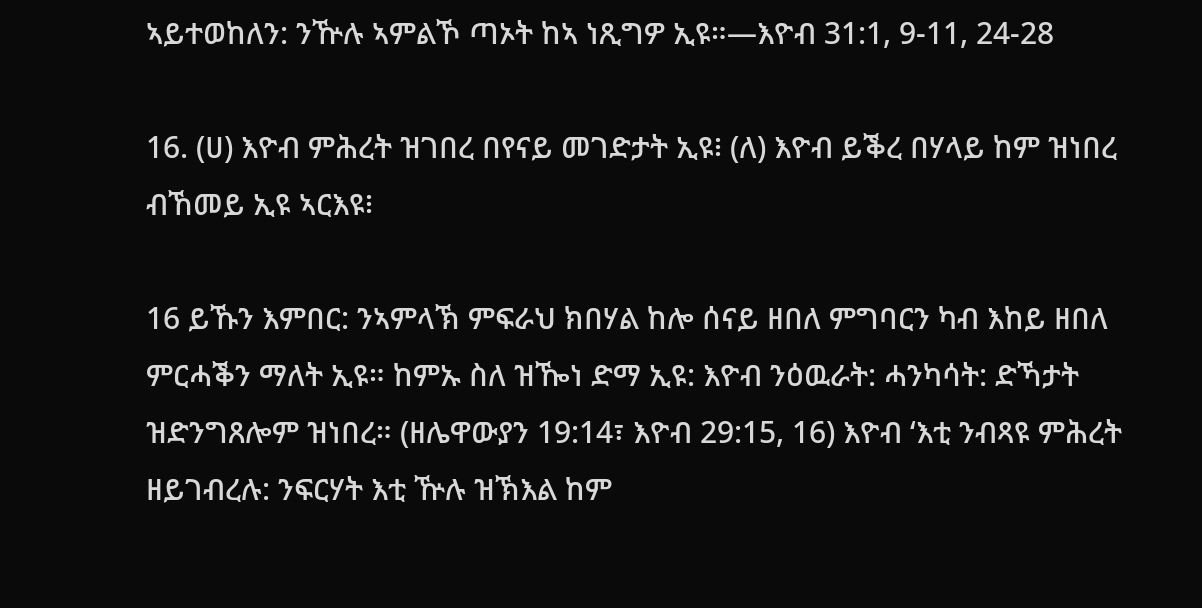ኣይተወከለን: ንዅሉ ኣምልኾ ጣኦት ከኣ ነጺግዎ ኢዩ።—እዮብ 31:1, 9-11, 24-28

16. (ሀ) እዮብ ምሕረት ዝገበረ በየናይ መገድታት ኢዩ፧ (ለ) እዮብ ይቕረ በሃላይ ከም ዝነበረ ብኸመይ ኢዩ ኣርእዩ፧

16 ይኹን እምበር: ንኣምላኽ ምፍራህ ክበሃል ከሎ ሰናይ ዘበለ ምግባርን ካብ እከይ ዘበለ ምርሓቕን ማለት ኢዩ። ከምኡ ስለ ዝዀነ ድማ ኢዩ: እዮብ ንዕዉራት: ሓንካሳት: ድኻታት ዝድንግጸሎም ዝነበረ። (ዘሌዋውያን 19:14፣ እዮብ 29:15, 16) እዮብ ‘እቲ ንብጻዩ ምሕረት ዘይገብረሉ: ንፍርሃት እቲ ዅሉ ዝኽእል ከም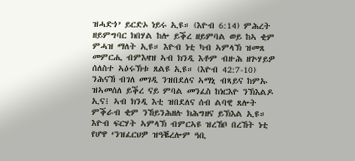ዝሓድጎ’ ይርድኦ ነይሩ ኢዩ። (እዮብ 6:14) ምሕረት ዘይምግባር ክበሃል ከሎ ይቕረ ዘይምባል ወይ ከኣ ቂም ምሓዝ ማለት ኢዩ። እዮብ ነቲ ካብ ኣምላኽ ዝመጸ መምርሒ ብምእዛዝ ኣብ ክንዲ እቶም ብዙሕ ዘጕሃይዎ ሰለስተ ኣዕሩኽቱ ጸልዩ ኢዩ። (እዮብ 42:7-10) ንሕናኸ ብገለ መገዲ ንዝበደለና ኣማኒ ብጻይና ከምኡ ዝኣመሰለ ይቕረ ናይ ምባል መንፈስ ከነርእዮ ንኽእልዶ ኢና፧ ኣብ ክንዲ እቲ ዝበደለና ሰብ ልባዊ ጸሎት ምቕራብ ቂም ንኸይንሕዘሉ ክሕግዘና ይኽእል ኢዩ። እዮብ ፍርሃት ኣምላኽ ብምርኣዩ ዝረኸቦ በረኸት ነቲ የሆዋ ‘ንዝፈርህዎ ዝዓቘረሎም ዓቢ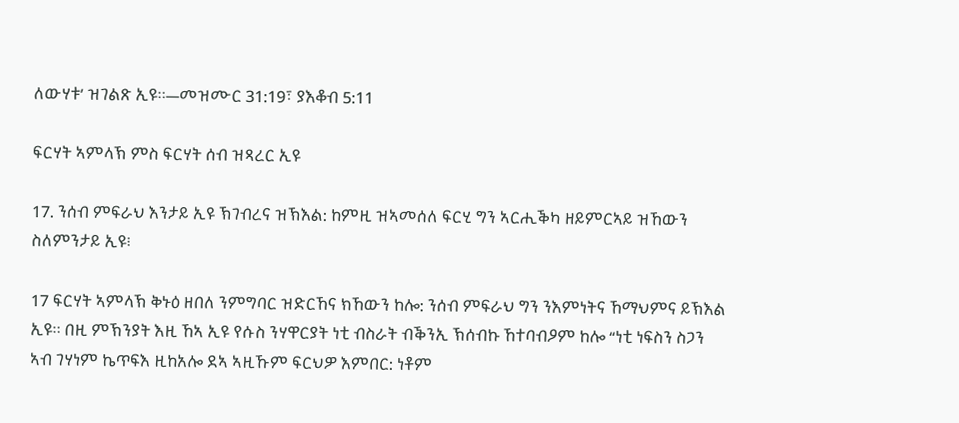ለውሃቱ’ ዝገልጽ ኢዩ።—መዝሙር 31:19፣ ያእቆብ 5:11

ፍርሃት ኣምላኽ ምስ ፍርሃት ሰብ ዝጻረር ኢዩ

17. ንሰብ ምፍራህ እንታይ ኢዩ ኽገብረና ዝኽእል: ከምዚ ዝኣመሰለ ፍርሂ ግን ኣርሒቕካ ዘይምርኣይ ዝኸውን ስለምንታይ ኢዩ፧

17 ፍርሃት ኣምላኽ ቅኑዕ ዘበለ ንምግባር ዝድርኸና ክኸውን ከሎ: ንሰብ ምፍራህ ግን ንእምነትና ኸማህምና ይኽእል ኢዩ። በዚ ምኽንያት እዚ ኸኣ ኢዩ የሱስ ንሃዋርያት ነቲ ብስራት ብቕንኢ ኽሰብኩ ኸተባብዖም ከሎ “ነቲ ነፍስን ስጋን ኣብ ገሃነም ኬጥፍእ ዚከአሎ ደኣ ኣዚኹም ፍርህዎ እምበር: ነቶም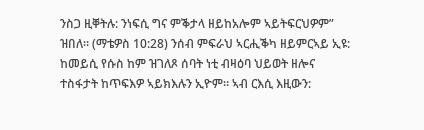ንስጋ ዚቐትሉ: ንነፍሲ ግና ምቕታላ ዘይከአሎም ኣይትፍርህዎም” ዝበለ። (ማቴዎስ 10:28) ንሰብ ምፍራህ ኣርሒቕካ ዘይምርኣይ ኢዩ: ከመይሲ የሱስ ከም ዝገለጾ ሰባት ነቲ ብዛዕባ ህይወት ዘሎና ተስፋታት ከጥፍእዎ ኣይክእሉን ኢዮም። ኣብ ርእሲ እዚውን: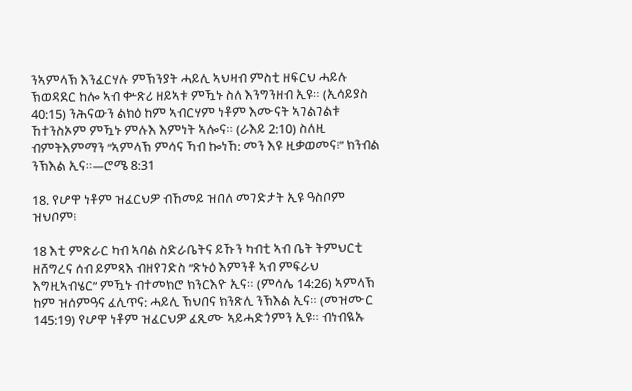ንኣምላኽ እንፈርሃሉ ምኽንያት ሓይሊ ኣህዛብ ምስቲ ዘፍርህ ሓይሉ ኽወዳደር ከሎ ኣብ ቍጽሪ ዘይኣቱ ምዃኑ ስለ እንግንዘብ ኢዩ። (ኢሳይያስ 40:15) ንሕናውን ልክዕ ከም ኣብርሃም ነቶም እሙናት ኣገልገልቱ ኸተንስኦም ምዃኑ ምሉእ እምነት ኣሎና። (ራእይ 2:10) ስለዚ ብምትእምማን “ኣምላኽ ምሳና ኻብ ኰነኸ: መን እዩ ዚቃወመና፧” ክንብል ንኽእል ኢና።—ሮሜ 8:31

18. የሆዋ ነቶም ዝፈርህዎ ብኸመይ ዝበለ መገድታት ኢዩ ዓስቦም ዝህቦም፧

18 እቲ ምጽራር ካብ ኣባል ስድራቤትና ይኹን ካብቲ ኣብ ቤት ትምህርቲ ዘሸግረና ሰብ ይምጻእ ብዘየገድስ “ጽኑዕ እምንቶ ኣብ ምፍራህ እግዚኣብሄር” ምዃኑ ብተመክሮ ክንርእዮ ኢና። (ምሳሌ 14:26) ኣምላኽ ከም ዝሰምዓና ፈሊጥና: ሓይሊ ኽህበና ክንጽሊ ንኽእል ኢና። (መዝሙር 145:19) የሆዋ ነቶም ዝፈርህዎ ፈጺሙ ኣይሓድጎምን ኢዩ። ብነብዪኡ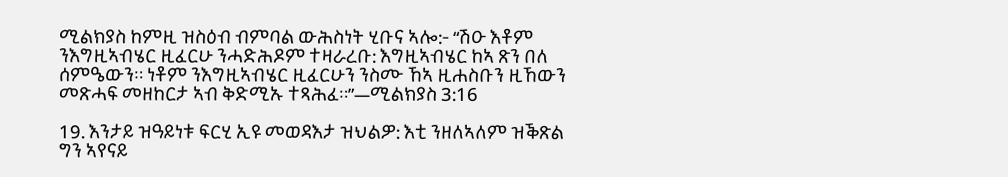ሚልክያስ ከምዚ ዝስዕብ ብምባል ውሕስነት ሂቡና ኣሎ:- “ሽዑ እቶም ንእግዚኣብሄር ዚፈርሁ ንሓድሕዶም ተዛራረቡ: እግዚኣብሄር ከኣ ጽን በለ ሰምዔውን። ነቶም ንእግዚኣብሄር ዚፈርሁን ንስሙ ኸኣ ዚሐስቡን ዚኸውን መጽሓፍ መዘከርታ ኣብ ቅድሚኡ ተጻሕፈ።”—ሚልክያስ 3:16

19. እንታይ ዝዓይነቱ ፍርሂ ኢዩ መወዳእታ ዝህልዎ: እቲ ንዘለኣለም ዝቕጽል ግን ኣየናይ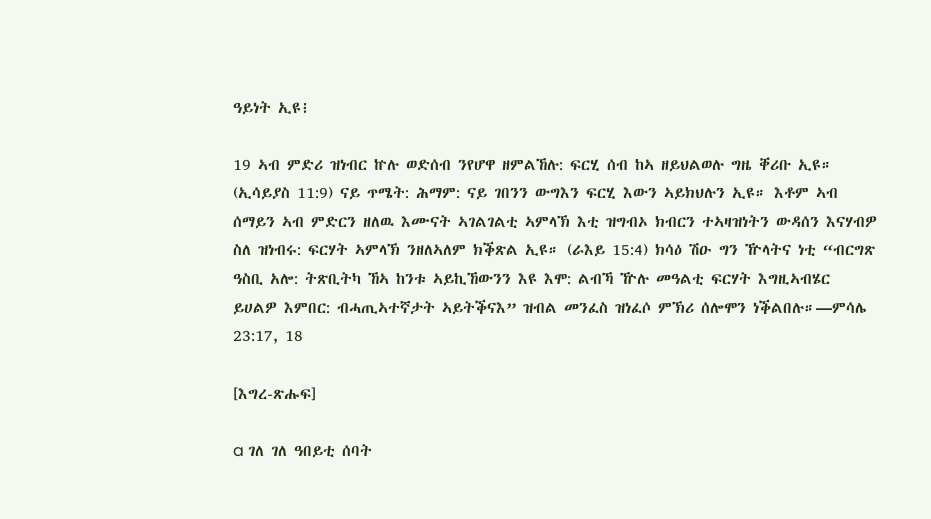ዓይነት ኢዩ፧

19 ኣብ ምድሪ ዝነብር ኵሉ ወድሰብ ንየሆዋ ዘምልኸሉ: ፍርሂ ሰብ ከኣ ዘይህልወሉ ግዜ ቐሪቡ ኢዩ። (ኢሳይያስ 11:9) ናይ ጥሜት: ሕማም: ናይ ገበንን ውግእን ፍርሂ እውን ኣይክህሉን ኢዩ። እቶም ኣብ ሰማይን ኣብ ምድርን ዘለዉ እሙናት ኣገልገልቲ ኣምላኽ እቲ ዝግብኦ ክብርን ተኣዛዝነትን ውዳሰን እናሃብዎ ስለ ዝነብሩ: ፍርሃት ኣምላኽ ንዘለኣለም ክቕጽል ኢዩ። (ራእይ 15:4) ክሳዕ ሽዑ ግን ዅላትና ነቲ “ብርግጽ ዓስቢ አሎ: ትጽቢትካ ኸኣ ከንቱ ኣይኪኸውንን እዩ እሞ: ልብኻ ዅሉ መዓልቲ ፍርሃት እግዚኣብሄር ይሀልዎ እምበር: ብሓጢኣተኛታት ኣይትቕናእ” ዝብል መንፈስ ዝነፈሶ ምኽሪ ሰሎሞን ነቕልበሉ።—ምሳሌ 23:17, 18

[እግረ-ጽሑፍ]

a ገለ ገለ ዓበይቲ ሰባት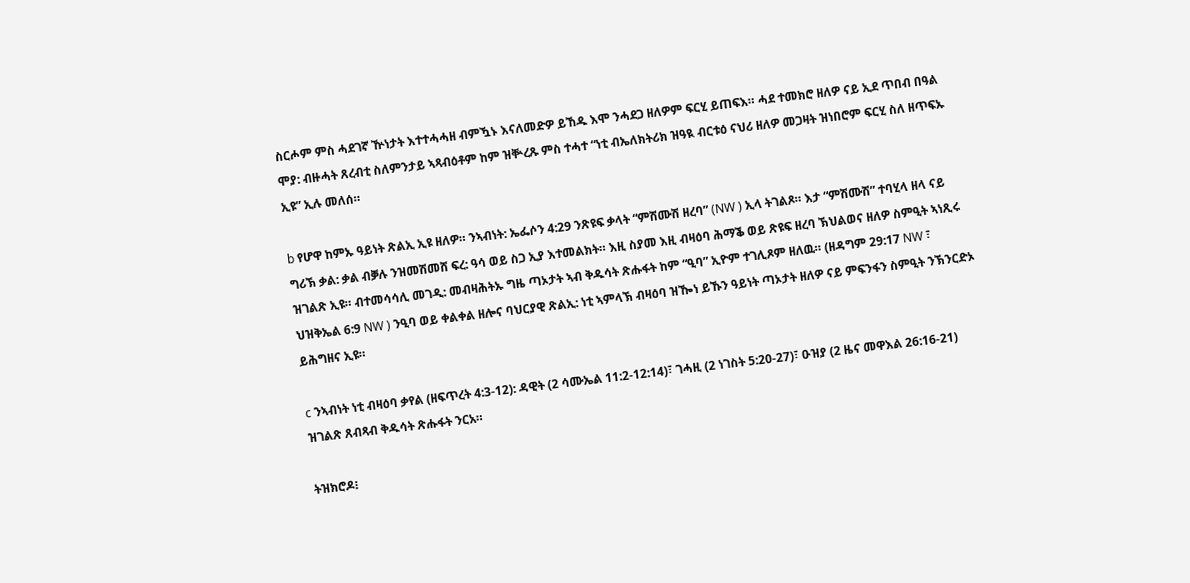ስርሖም ምስ ሓደገኛ ዅነታት እተተሓሓዘ ብምዃኑ እናለመድዎ ይኸዱ እሞ ንሓደጋ ዘለዎም ፍርሂ ይጠፍእ። ሓደ ተመክሮ ዘለዎ ናይ ኢደ ጥበብ በዓል ሞያ: ብዙሓት ጸረብቲ ስለምንታይ ኣጻብዕቶም ከም ዝቝረጹ ምስ ተሓተ “ነቲ ብኤለክትሪክ ዝዓዪ ብርቱዕ ናህሪ ዘለዎ መጋዛት ዝነበሮም ፍርሂ ስለ ዘጥፍኡ ኢዩ” ኢሉ መለሰ።

b የሆዋ ከምኡ ዓይነት ጽልኢ ኢዩ ዘለዎ። ንኣብነት: ኤፌሶን 4:29 ንጽዩፍ ቃላት “ምሽሙሽ ዘረባ” (NW ) ኢላ ትገልጾ። እታ “ምሽሙሽ” ተባሂላ ዘላ ናይ ግሪኽ ቃል: ቃል ብቓሉ ንዝመሽመሸ ፍረ: ዓሳ ወይ ስጋ ኢያ እተመልክት። እዚ ስያመ እዚ ብዛዕባ ሕማቕ ወይ ጽዩፍ ዘረባ ኽህልወና ዘለዎ ስምዒት ኣነጺሩ ዝገልጽ ኢዩ። ብተመሳሳሊ መገዲ: መብዛሕትኡ ግዜ ጣኦታት ኣብ ቅዱሳት ጽሑፋት ከም “ዒባ” ኢዮም ተገሊጾም ዘለዉ። (ዘዳግም 29:17 NW ፣ ህዝቅኤል 6:9 NW ) ንዒባ ወይ ቀልቀል ዘሎና ባህርያዊ ጽልኢ: ነቲ ኣምላኽ ብዛዕባ ዝዀነ ይኹን ዓይነት ጣኦታት ዘለዎ ናይ ምፍንፋን ስምዒት ንኽንርድኦ ይሕግዘና ኢዩ።

c ንኣብነት ነቲ ብዛዕባ ቃየል (ዘፍጥረት 4:3-12): ዳዊት (2 ሳሙኤል 11:2-12:14)፣ ገሓዚ (2 ነገስት 5:20-27)፣ ዑዝያ (2 ዜና መዋእል 26:16-21) ዝገልጽ ጸብጻብ ቅዱሳት ጽሑፋት ንርአ።

ትዝክሮዶ፧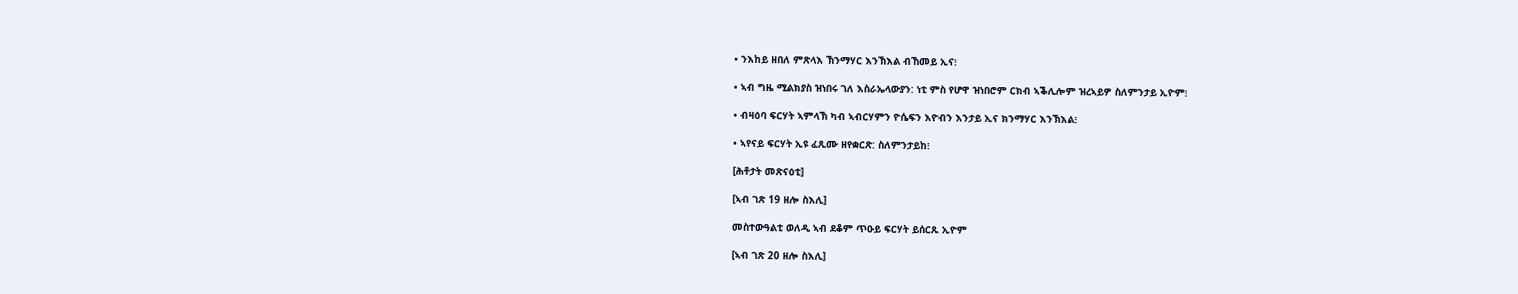• ንእከይ ዘበለ ምጽላእ ኽንማሃር እንኽእል ብኸመይ ኢና፧

• ኣብ ግዜ ሚልክያስ ዝነበሩ ገለ እስራኤላውያን: ነቲ ምስ የሆዋ ዝነበሮም ርክብ ኣቕሊሎም ዝረኣይዎ ስለምንታይ ኢዮም፧

• ብዛዕባ ፍርሃት ኣምላኽ ካብ ኣብርሃምን ዮሴፍን እዮብን እንታይ ኢና ክንማሃር እንኽእል፧

• ኣየናይ ፍርሃት ኢዩ ፈጺሙ ዘየቋርጽ: ስለምንታይከ፧

[ሕቶታት መጽናዕቲ]

[ኣብ ገጽ 19 ዘሎ ስእሊ]

መስተውዓልቲ ወለዲ ኣብ ደቆም ጥዑይ ፍርሃት ይሰርጹ ኢዮም

[ኣብ ገጽ 20 ዘሎ ስእሊ]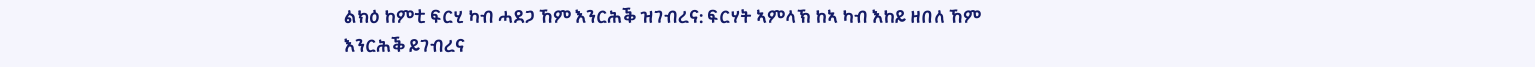ልክዕ ከምቲ ፍርሂ ካብ ሓደጋ ኸም እንርሕቕ ዝገብረና: ፍርሃት ኣምላኽ ከኣ ካብ እከይ ዘበለ ኸም እንርሕቕ ይገብረና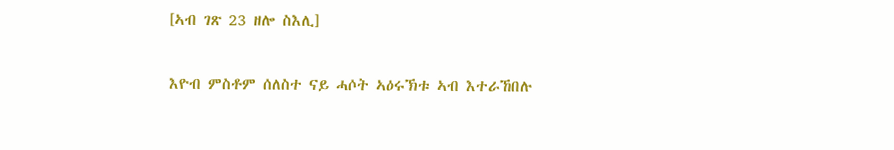[ኣብ ገጽ 23 ዘሎ ስእሊ]

እዮብ ምስቶም ሰለስተ ናይ ሓሶት ኣዕሩኽቱ ኣብ እተራኸበሉ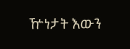ዅነታት እውን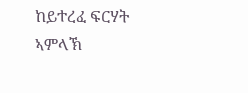ከይተረፈ ፍርሃት ኣምላኽ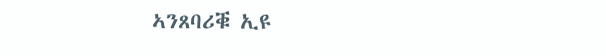ኣንጸባሪቑ ኢዩ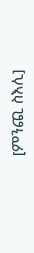[ምንጪ ስእሊ]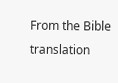From the Bible translation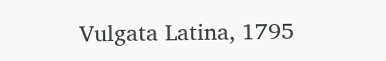Vulgata Latina, 1795